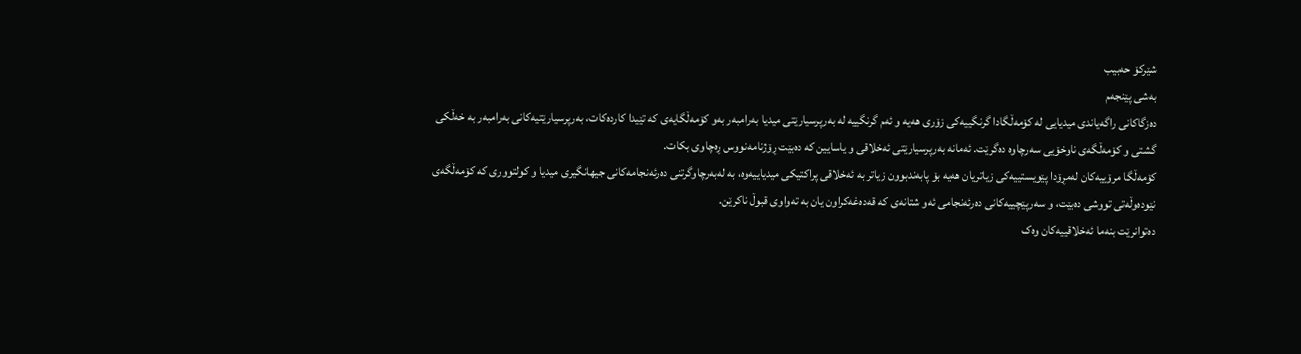شێرکۆ حەبیب
بەشی پێنجەم
دەزگاکانی راگەیاندی میدیایی لە کۆمەڵگادا گرنگییەکی زۆری هەیە و ئەم گرنگییە لە بەرپرسیارێتی میدیا بەرامبەر بەو کۆمەڵگایەی کە تێیدا کاردەکات، بەرپرسیارێتیەکانی بەرامبەر بە خەڵکی گشتی و کۆمەڵگەی ناوخۆیی سەرچاوە دەگرێت. ئەمانە بەرپرسیارێتی ئەخلاقی و یاسایین کە دەبێت ڕۆژنامەنووس ڕەچاوی بکات.
کۆمەڵگا مرۆییەکان لەمڕۆدا پێویستییەکی زیاتریان هەیە بۆ پابەندبوون زیاتر بە ئەخلاقی پراکتیکی میدیاییەوە، بە لەبەرچاوگرتنی دەرئەنجامەکانی جیهانگیری میدیا و کولتووری کە کۆمەڵگەی نێودەوڵەتی تووشی دەبێت، و سەرپێچییەکانی دەرئەنجامی ئەو شتانەی کە قەدەغەکراون یان بە تەواوی قبوڵ ناکرێن.
دەتوانرێت بنەما ئەخلاقییەکان وەک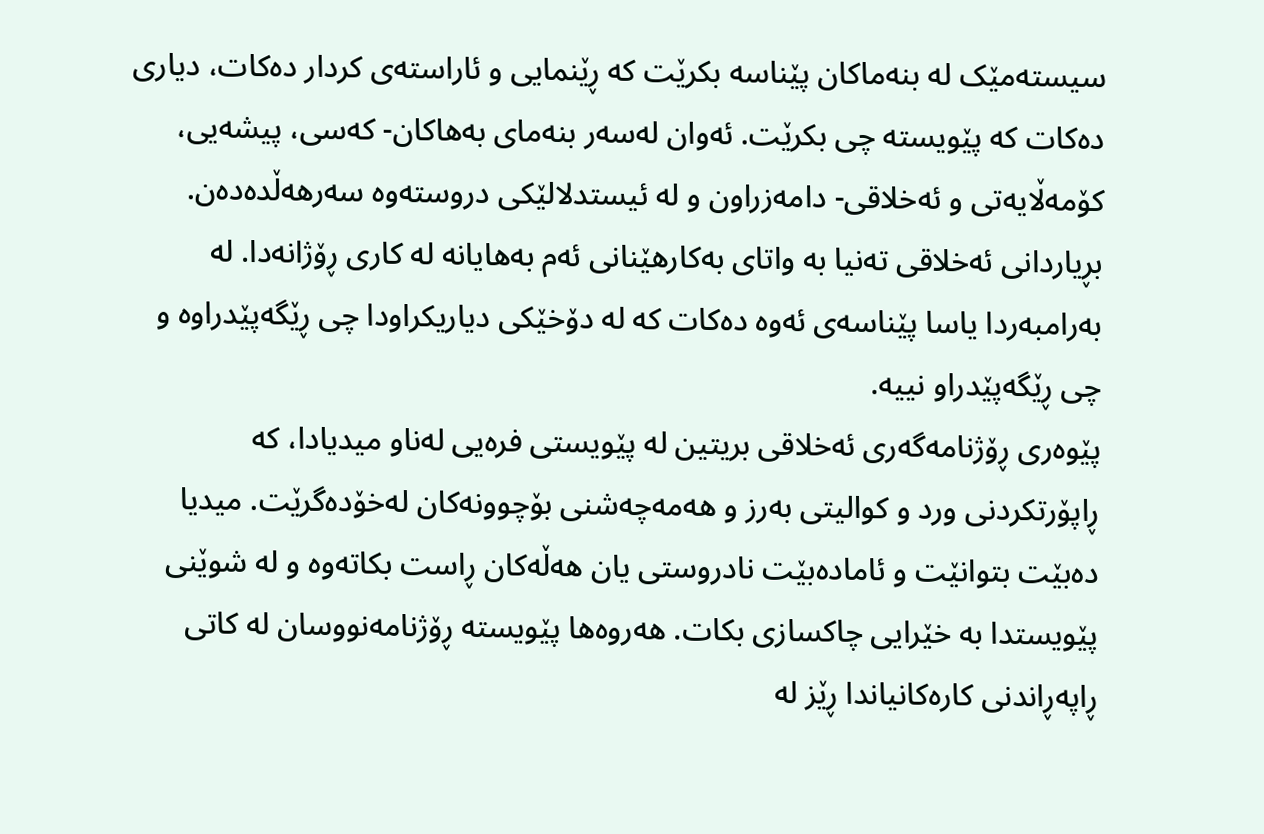سیستەمێک لە بنەماکان پێناسە بکرێت کە ڕێنمایی و ئاراستەی کردار دەکات، دیاری دەکات کە پێویستە چی بکرێت. ئەوان لەسەر بنەمای بەهاکان- کەسی، پیشەیی، کۆمەڵایەتی و ئەخلاقی- دامەزراون و لە ئیستدلالێکی دروستەوە سەرهەڵدەدەن. بڕیاردانی ئەخلاقی تەنیا بە واتای بەکارهێنانی ئەم بەهایانە لە کاری ڕۆژانەدا. لە بەرامبەردا یاسا پێناسەی ئەوە دەکات کە لە دۆخێکی دیاریکراودا چی ڕێگەپێدراوە و چی ڕێگەپێدراو نییە.
پێوەری ڕۆژنامەگەری ئەخلاقی بریتین لە پێویستی فرەیی لەناو میدیادا، کە ڕاپۆرتکردنی ورد و کوالیتی بەرز و هەمەچەشنی بۆچوونەکان لەخۆدەگرێت. میدیا دەبێت بتوانێت و ئامادەبێت نادروستی یان هەڵەکان ڕاست بکاتەوە و لە شوێنی پێویستدا بە خێرایی چاکسازی بکات. هەروەها پێویستە ڕۆژنامەنووسان لە کاتی ڕاپەڕاندنی کارەکانیاندا ڕێز لە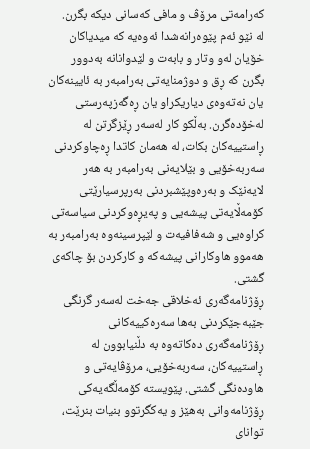کەرامەتی مرۆڤ و مافی کەسانی دیکە بگرن.
لە نێو ئەم پێوەرانەشدا ئەوەیە کە میدیاکان خۆیان لەو وتار و بابەت و لێدوانانە بەدوور بگرن کە ڕق و دوژمنایەتی بەرامبەر بە ئایینەکان یان نەتەوەی دیاریکراو یان ڕەگەزپەرستی لەخۆدەگرن. بەڵکو کار لەسەر ڕێزگرتن لە ڕاستییەکان بکات، لە هەمان کاتدا ڕەچاوکردنی سەربەخۆیی و بێلایەنی بەرامبەر بە هەر لایەنێک و بەرەوپێشبردنی بەرپرسیارێتی کۆمەڵایەتی پیشەیی و پەیڕەوکردنی سیاسەتی کراوەیی و شەفافیەت و لێپرسینەوە بەرامبەر بە هەموو هاوکارانی پیشەکە و کارکردن بۆ چاکەی گشتی.
ڕۆژنامەگەری ئەخلاقی جەخت لەسەر گرنگی جێبەجێکردنی بەها سەرەکییەکانی ڕۆژنامەگەری دەکاتەوە بە دڵنیابوون لە ڕاستییەکان، سەربەخۆیی، مرۆڤایەتی و هاودەنگی گشتی. پێویستە کۆمەڵگەیەکی ڕۆژنامەوانی بەهێز و یەکگرتوو بنیات بنرێت، توانای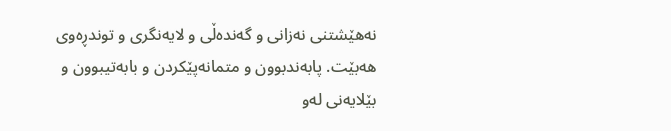نەهێشتنی نەزانی و گەندەڵی و لایەنگری و توندڕەوی هەبێت. پابەندبوون و متمانەپێکردن و بابەتیبوون و بێلایەنی لەو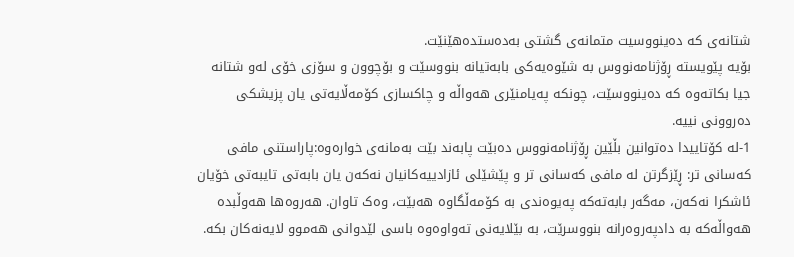شتانەی کە دەینووسیت متمانەی گشتی بەدەستدەهێنێت.
بۆیە پێویستە ڕۆژنامەنووس بە شێوەیەکی بابەتیانە بنووسێت و بۆچوون و سۆزی خۆی لەو شتانە جیا بکاتەوە کە دەینووسێت، چونکە پەیامنێری هەواڵە و چاکسازی کۆمەڵایەتی یان پزیشکی دەروونی نییە.
1-لە کۆتاییدا دەتوانین بڵێین ڕۆژنامەنووس دەبێت پابەند بێت بەمانەی خوارەوە:پاراستنی مافی کەسانی تر: ڕێزگرتن لە مافی کەسانی تر و پێشێلی ئازادییەکانیان نەکەن یان بابەتی تایبەتی خۆیان ئاشکرا نەکەن، مەگەر بابەتەکە پەیوەندی بە کۆمەڵگاوە هەبێت، وەک تاوان. هەروەها هەوڵبدە هەواڵەکە بە دادپەروەرانە بنووسرێت، بە بێلایەنی تەواوەوە باسی لێدوانی هەموو لایەنەکان بکە.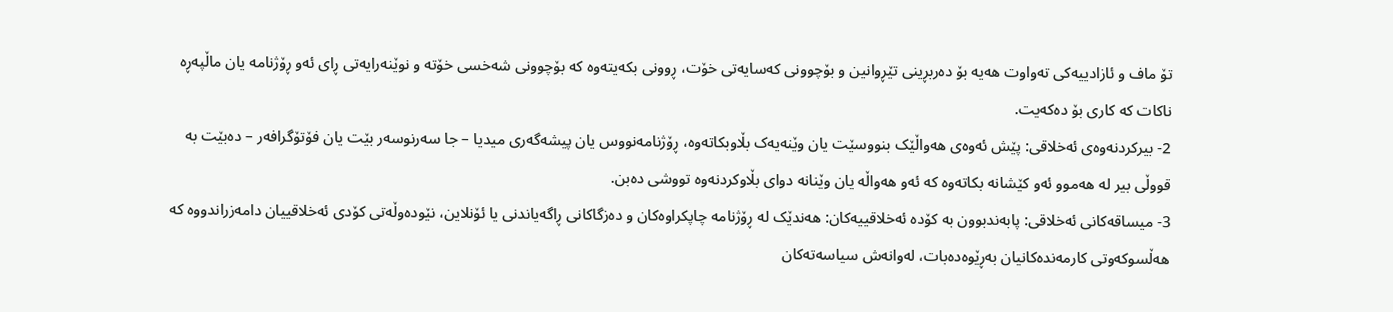تۆ ماف و ئازادییەکی تەواوت هەیە بۆ دەربڕینی تێڕوانین و بۆچوونی کەسایەتی خۆت، ڕوونی بکەیتەوە کە بۆچوونی شەخسی خۆتە و نوێنەرایەتی ڕای ئەو ڕۆژنامە یان ماڵپەڕە ناکات کە کاری بۆ دەکەیت.
2- بیرکردنەوەی ئەخلاقی: پێش ئەوەی هەواڵێک بنووسێت یان وێنەیەک بڵاوبکاتەوە، ڕۆژنامەنووس یان پیشەگەری میدیا – جا سەرنوسەر بێت یان فۆتۆگرافەر – دەبێت بە قووڵی بیر لە هەموو ئەو کێشانە بکاتەوە کە ئەو هەواڵە یان وێنانە دوای بڵاوکردنەوە تووشی دەبن.
3- میساقەکانی ئەخلاقی: پابەندبوون بە کۆدە ئەخلاقییەکان: هەندێک لە ڕۆژنامە چاپکراوەکان و دەزگاکانی ڕاگەیاندنی یا ئۆنلاین، نێودەوڵەتی کۆدی ئەخلاقییان دامەزراندووە کە هەڵسوکەوتی کارمەندەکانیان بەڕێوەدەبات، لەوانەش سیاسەتەکان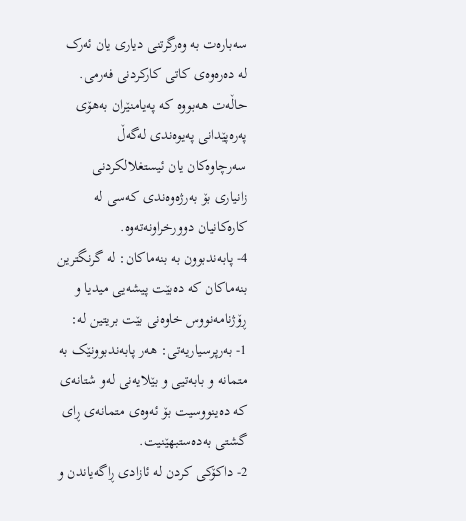سەبارەت بە وەرگرتنی دیاری یان ئەرک لە دەرەوەی کاتی کارکردنی فەرمی. حاڵەت هەبووە کە پەیامنێران بەهۆی پەرەپێدانی پەیوەندی لەگەڵ سەرچاوەکان یان ئیستغلالکردنی زانیاری بۆ بەرژەوەندی کەسی لە کارەکانیان دوورخراونەتەوە.
4- پابەندبوون بە بنەماکان: لە گرنگترین بنەماکان کە دەبێت پیشەیی میدیا و ڕۆژنامەنووس خاوەنی بێت بریتین لە:
1- بەرپرسیاریەتی: هەر پابەندبوونێک بە متمانە و بابەتیی و بێلایەنی لەو شتانەی کە دەینووسیت بۆ ئەوەی متمانەی ڕای گشتی بەدەستبهێنیت.
2- داکۆکی کردن لە ئازادی ڕاگەیاندن و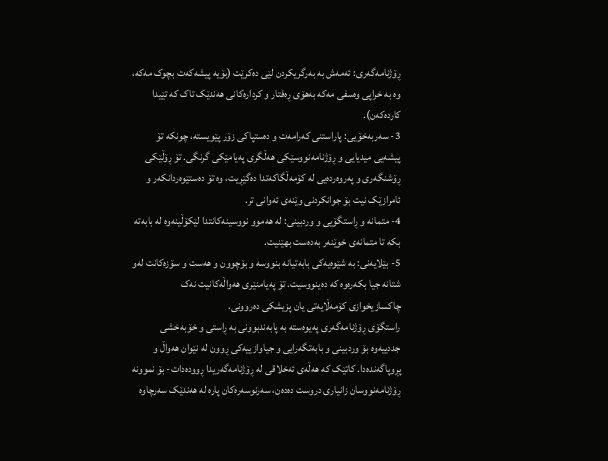ڕۆژنامەگەری: ئەمەش بە بەرگریکردن لێی دەکرێت (بۆیە پیشەکەت بچوک مەکە، وە بە خراپی وەسفی مەکە بەهۆی ڕەفتار و کردارەکانی هەندێک تاک کە تێیدا کاردەکەن).
3- سەربەخۆیی: پاراستنی کەرامەت و دەستپاکی زۆر پێویستە، چونکە تۆ پیشەیی میدیایی و ڕۆژنامەنووسێکی هەڵگری پەیامێکی گرنگی. تۆ ڕۆڵێکی ڕۆشنگەری و پەروەردەیی لە کۆمەڵگاکەتدا دەگێڕیت، وە تۆ دەستێوەردانکەر و ئامرازێک نیت بۆ جوانکردنی وێنەی ئەوانی تر.
4- متمانە و ڕاستگۆیی و وردبینی: لە هەموو نووسینەکانتدا لێکۆڵینەوە لە بابەتە بکە تا متمانەی خوێنەر بەدەست بهێنیت.
5- بێلایەنی: بە شێوەیەکی بابەتیانە بنووسە و بۆچوون و هەست و سۆزەکانت لەو شتانە جیا بکەرەوە کە دەینووسیت. تۆ پەیامنێری هەواڵەکانیت نەک چاکسازیخوازی کۆمەڵایەتی یان پزیشکی دەروونی.
راستگۆی ڕۆژنامەگەری پەیوەستە بە پابەندبوونی بە ڕاستی و خۆبەخشی جددییەوە بۆ وردبینی و بابەتگەرایی و جیاوازییەکی ڕوون لە نێوان هەواڵ و پڕوپاگەندەدا. کاتێک کە هەڵەی ئەخلاقی لە ڕۆژنامەگەریدا ڕوودەدات- بۆ نموونە ڕۆژنامەنووسان زانیاری دروست دەدەن، سەرنوسەرەکان پارە لە هەندێک سەرچاوە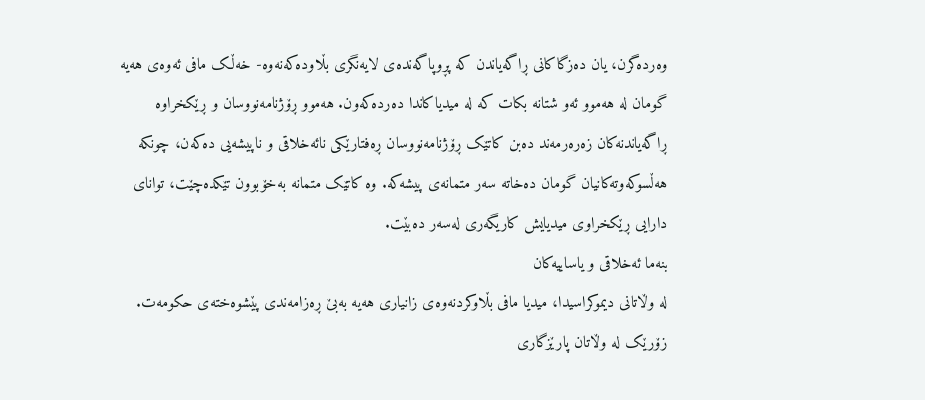وەردەگرن، یان دەزگاکانی ڕاگەیاندن کە پڕوپاگەندەی لایەنگری بڵاودەکەنەوە- خەڵک مافی ئەوەی هەیە گومان لە هەموو ئەو شتانە بکات کە لە میدیاکاندا دەردەکەون. هەموو ڕۆژنامەنووسان و ڕێکخراوە ڕاگەیاندنەکان زەرەرمەند دەبن کاتێک ڕۆژنامەنووسان ڕەفتارێکی نائەخلاقی و ناپیشەیی دەکەن، چونکە هەڵسوکەوتەکانیان گومان دەخاتە سەر متمانەی پیشەکە. وە کاتێک متمانە بەخۆبوون تێکدەچێت، توانای دارایی ڕێکخراوی میدیایش کاریگەری لەسەر دەبێت.
بنەما ئەخلاقی و یاساییەکان
لە وڵاتانی دیموکراسیدا، میدیا مافی بڵاوکردنەوەی زانیاری هەیە بەبێ ڕەزامەندی پێشوەختەی حکومەت. زۆرێک لە وڵاتان پارێزگاری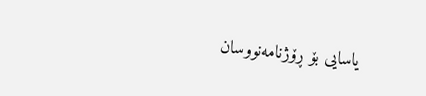یاسایی بۆ ڕۆژنامەنووسان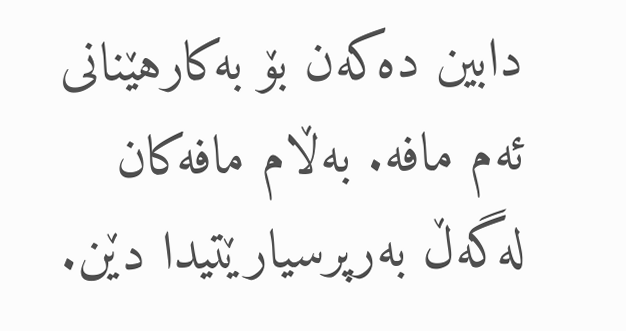دابین دەکەن بۆ بەکارهێنانی ئەم مافە. بەڵام مافەکان لەگەڵ بەرپرسیارێتیدا دێن.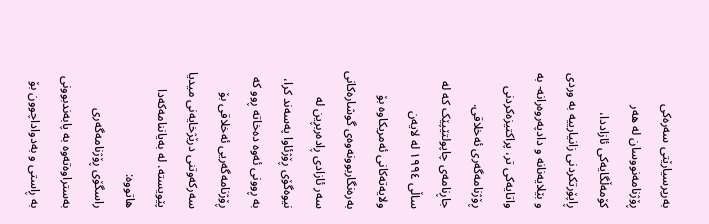بەرپرسیارێتی سەرەکی ڕۆژنامەنووسان لە هەر کۆمەڵگایەکی ئازاددا، ڕاپۆرتکردنی زانیارییە بە وردی و بێلایەنانە و دادپەروەرانە- بە واتایەکی تر، پراکتیزەکردنی ڕۆژنامەگەری ئەخلاقی.
جاڕنامەی چاپولتێپێک کە لە ساڵی ١٩٩٤ لە لایەن ولایەتەکانی ئەمریکاوە بۆ بەرەنگاربوونەوەی گوشارەکانی سەر ئازادی ڕادەربڕین لە نیوەگۆی ڕۆژئاوا پەسەند کرا، بە ڕوونی ئەوە دەخاتە ڕوو کە ڕۆژنامەگەریی ئەخلاقی بۆ سەرکەوتنی درێژخایەنی میدیا پێویستە. لە بەیاننامەکەدا هاتووە:
راسگۆی ڕۆژنامەگەری بەستراوەتەوە بە پابەندبوونی بە ڕاستی و بەدواداچوون بۆ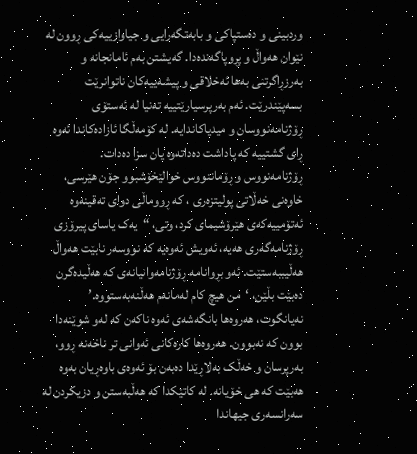وردبینی و دەستپاکی و بابەتگەرایی و جیاوازییەکی ڕوون لە نێوان هەواڵ و پڕوپاگەندەدا. گەیشتن بەم ئامانجانە و بەرزڕاگرتنی بەها ئەخلاقی و پیشەییەکان ناتوانرێت بسەپێندرێت. ئەم بەرپرسیارێتییە تەنیا لە ئەستۆی ڕۆژنامەنووسان و میدیاکاندایە. لە کۆمەڵگا ئازادەکاندا ئەوە ڕای گشتییە کە پاداشت دەداتەوە یان سزا دەدات.
ڕۆژنامەنووس و ڕۆماننووس خوالێخۆشبوو جۆن هێرسی، خاوەنی خەڵاتی پولیتزەری ، کە ڕووماڵی دوای تەقینەوە ئەتۆمییەکەی هێرۆشیمای کرد، وتی، “یەک یاسای پیرۆزی ڕۆژنامەگەری هەیە، ئەویش ئەوەیە کە نووسەر نابێت هەواڵ هەڵیببەستێت. ئەو بڕوانامە ڕۆژنامەوانیانەی کە هەڵیدەگرن دەبێت بڵێن، ‘من هیچ کام لەمانەم هەڵنەبەستووە.’ نەیانگوت، هەروەها بانگەشەی ئەوە ناکەن کە لەو شوێنەدا بوون کە نەبوون. هەروەها کارەکانی ئەوانی تر ناخەنە ڕوو، بەرپرسان و خەڵک بەلاڕێدا دەبەن بۆ ئەوەی باوەڕیان بەوە هەبێت کە هی خۆیانە. لە کاتێکدا کە هەڵبەستن و دزیکردن لە سەرانسەری جیهاندا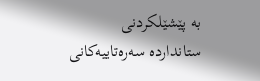بە پێشێلکردنی ستانداردە سەرەتاییەکانی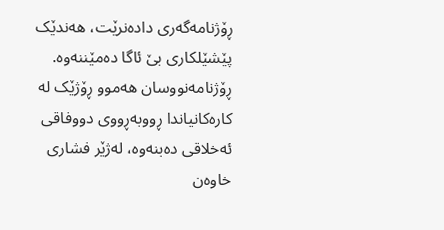ڕۆژنامەگەری دادەنرێت، هەندێک پێشێلکاری بێ ئاگا دەمێننەوە.
ڕۆژنامەنووسان هەموو ڕۆژێک لە کارەکانیاندا ڕووبەڕووی دووفاقی ئەخلاقی دەبنەوە، لەژێر فشاری خاوەن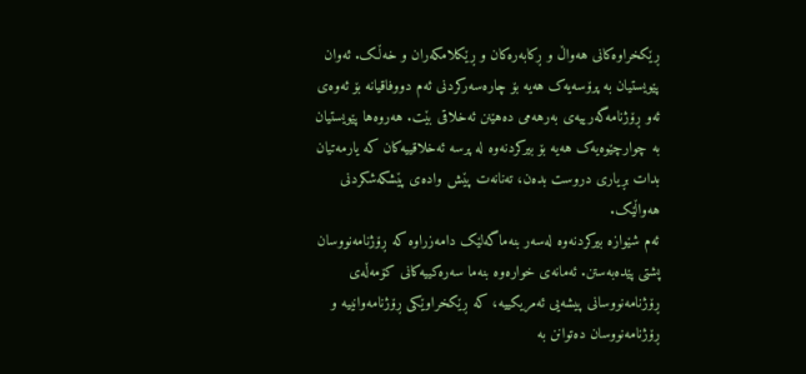ڕێکخراوەکانی هەواڵ و ڕکابەرەکان و ڕێکلامکەران و خەڵک. ئەوان پێویستیان بە پرۆسەیەک هەیە بۆ چارەسەرکردنی ئەم دووفاقیانە بۆ ئەوەی ئەو ڕۆژنامەگەرییەی بەرهەمی دەهێنن ئەخلاقی بێت. هەروەها پێویستیان بە چوارچێوەیەک هەیە بۆ بیرکردنەوە لە پرسە ئەخلاقییەکان کە یارمەتیان بدات بڕیاری دروست بدەن، تەنانەت پێش وادەی پێشکەشکردنی هەواڵێک.
ئەم شێوازە بیرکردنەوە لەسەر بنەماگەلێک دامەزراوە کە ڕۆژنامەنووسان پشتی پێدەبەستن. ئەمانەی خوارەوە بنەما سەرەکییەکانی کۆمەڵەی ڕۆژنامەنووسانی پیشەیی ئەمریکییە، کە ڕێکخراوێکی ڕۆژنامەوانییە و ڕۆژنامەنووسان دەتوانن بە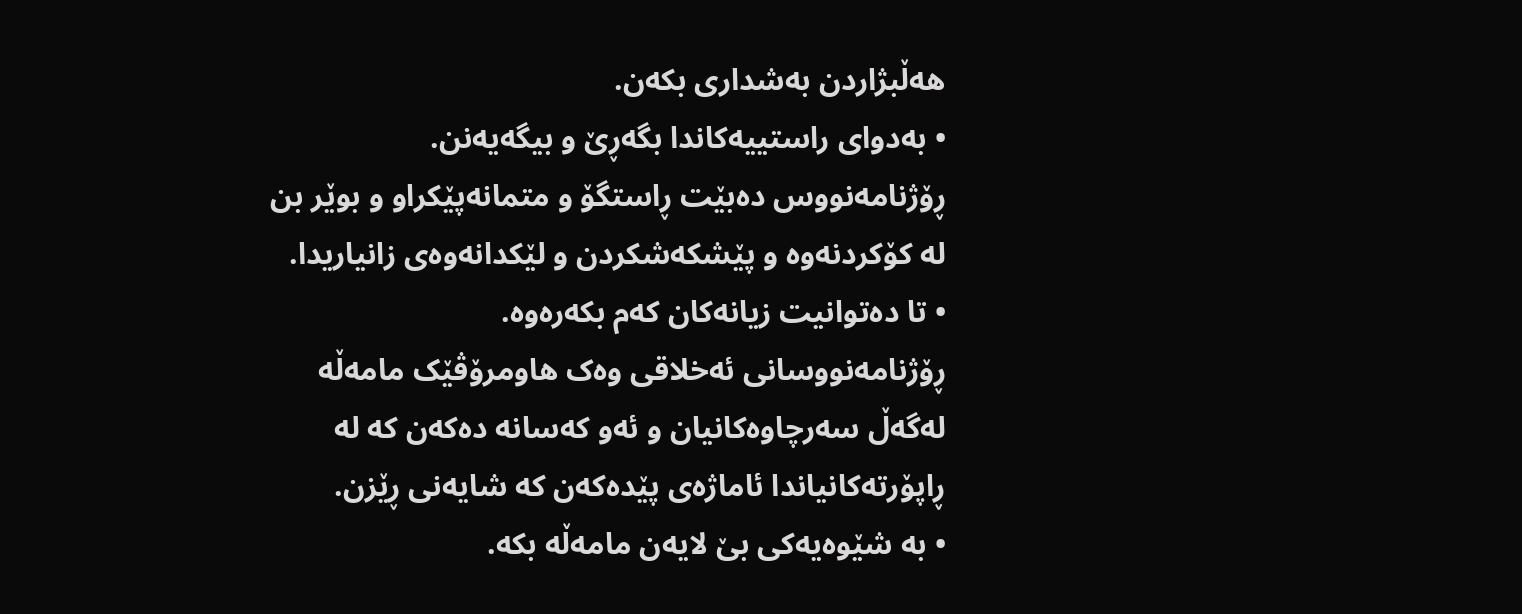هەڵبژاردن بەشداری بکەن.
• بەدوای راستییەکاندا بگەڕێ و بیگەیەنن.
ڕۆژنامەنووس دەبێت ڕاستگۆ و متمانەپێکراو و بوێر بن لە کۆکردنەوە و پێشکەشکردن و لێکدانەوەی زانیاریدا.
• تا دەتوانیت زیانەکان کەم بکەرەوە.
ڕۆژنامەنووسانی ئەخلاقی وەک هاومرۆڤێک مامەڵە لەگەڵ سەرچاوەکانیان و ئەو کەسانە دەکەن کە لە ڕاپۆرتەکانیاندا ئاماژەی پێدەکەن کە شایەنی ڕێزن.
• بە شێوەیەکی بێ لایەن مامەڵە بکە.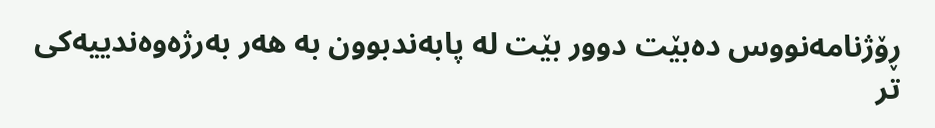ڕۆژنامەنووس دەبێت دوور بێت لە پابەندبوون بە هەر بەرژەوەندییەکی تر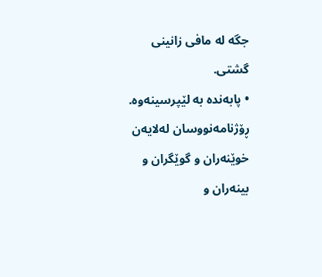جگە لە مافی زانینی گشتی.
• پابەندە بە لێپرسینەوە.
ڕۆژنامەنووسان لەلایەن خوێنەران و گوێگران و بینەران و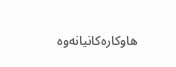هاوکارەکانیانەوە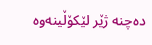دەچنە ژێر لێکۆڵینەوە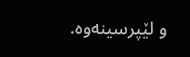و لێپرسینەوە.